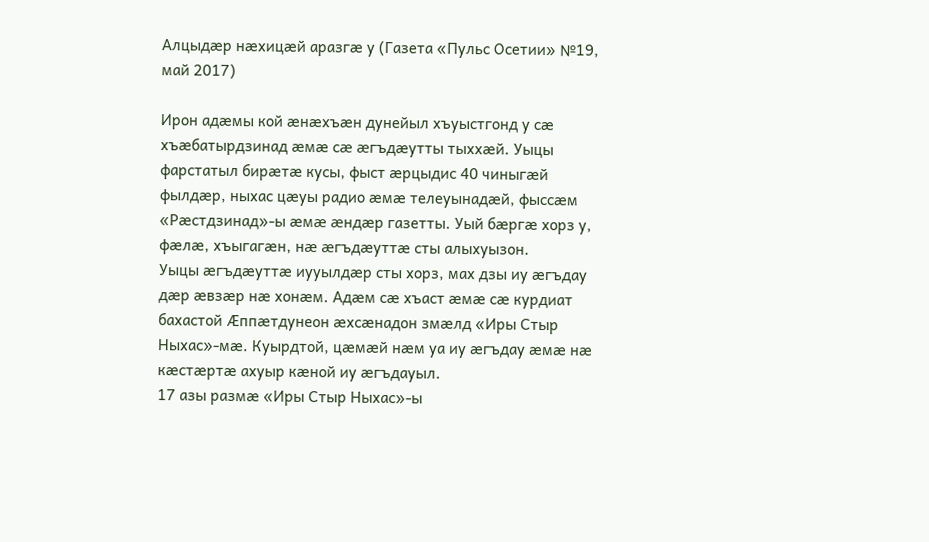Алцыдæр нæхицæй аразгæ у (Газета «Пульс Осетии» №19, май 2017)

Ирон адæмы кой æнæхъæн дунейыл хъуыстгонд у сæ хъæбатырдзинад æмæ сæ æгъдæутты тыххæй. Уыцы фарстатыл бирæтæ кусы, фыст æрцыдис 40 чиныгæй фылдæр, ныхас цæуы радио æмæ телеуынадæй, фыссæм «Рæстдзинад»-ы æмæ æндæр газетты. Уый бæргæ хорз у, фæлæ, хъыгагæн, нæ æгъдæуттæ сты алыхуызон.
Уыцы æгъдæуттæ иууылдæр сты хорз, мах дзы иу æгъдау дæр æвзæр нæ хонæм. Адæм сæ хъаст æмæ сæ курдиат бахастой Æппæтдунеон æхсæнадон змæлд «Иры Стыр Ныхас»-мæ. Куырдтой, цæмæй нæм уа иу æгъдау æмæ нæ кæстæртæ ахуыр кæной иу æгъдауыл.
17 азы размæ «Иры Стыр Ныхас»-ы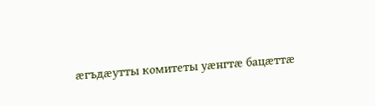æгъдæутты комитеты уæнгтæ бацæттæ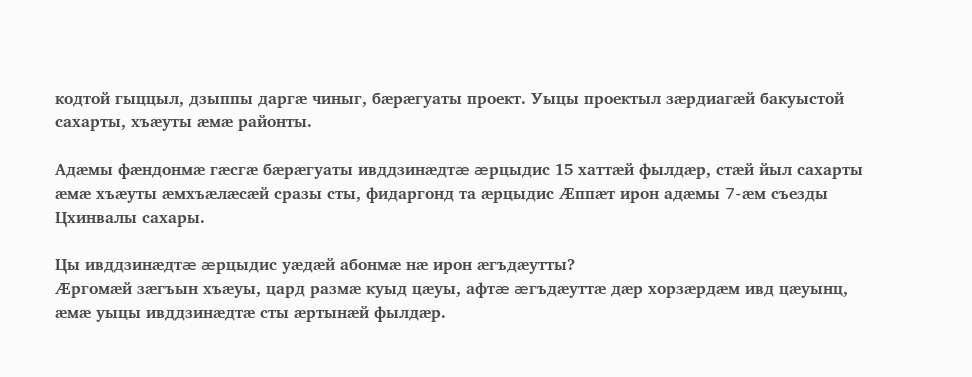кодтой гыццыл, дзыппы даргæ чиныг, бæрæгуаты проект. Уыцы проектыл зæрдиагæй бакуыстой сахарты, хъæуты æмæ районты.

Адæмы фæндонмæ гæсгæ бæрæгуаты ивддзинæдтæ æрцыдис 15 хаттæй фылдæр, стæй йыл сахарты æмæ хъæуты æмхъæлæсæй сразы сты, фидаргонд та æрцыдис Æппæт ирон адæмы 7-æм съезды Цхинвалы сахары.

Цы ивддзинæдтæ æрцыдис уæдæй абонмæ нæ ирон æгъдæутты?
Æргомæй зæгъын хъæуы, цард размæ куыд цæуы, афтæ æгъдæуттæ дæр хорзæрдæм ивд цæуынц, æмæ уыцы ивддзинæдтæ сты æртынæй фылдæр.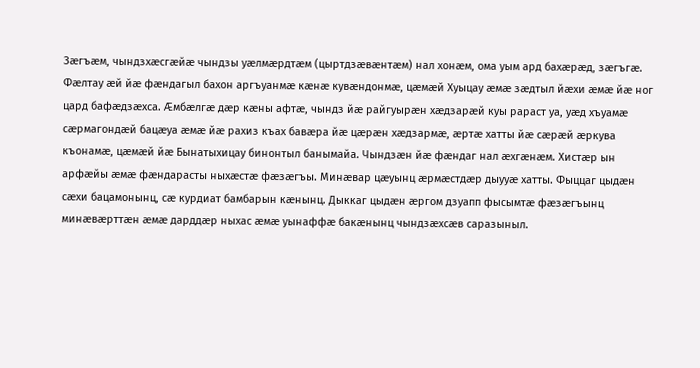Зæгъæм, чындзхæсгæйæ чындзы уæлмæрдтæм (цыртдзæвæнтæм) нал хонæм, ома уым ард бахæрæд, зæгъгæ. Фæлтау æй йæ фæндагыл бахон аргъуанмæ кæнæ кувæндонмæ, цæмæй Хуыцау æмæ зæдтыл йæхи æмæ йæ ног цард бафæдзæхса. Æмбæлгæ дæр кæны афтæ, чындз йæ райгуырæн хæдзарæй куы рараст уа, уæд хъуамæ сæрмагондæй бацæуа æмæ йæ рахиз къах бавæра йæ цæрæн хæдзармæ, æртæ хатты йæ сæрæй æркува къонамæ, цæмæй йæ Бынатыхицау бинонтыл банымайа. Чындзæн йæ фæндаг нал æхгæнæм. Хистæр ын арфæйы æмæ фæндарасты ныхæстæ фæзæгъы. Минæвар цæуынц æрмæстдæр дыууæ хатты. Фыццаг цыдæн сæхи бацамонынц, сæ курдиат бамбарын кæнынц. Дыккаг цыдæн æргом дзуапп фысымтæ фæзæгъынц минæвæрттæн æмæ дарддæр ныхас æмæ уынаффæ бакæнынц чындзæхсæв саразыныл.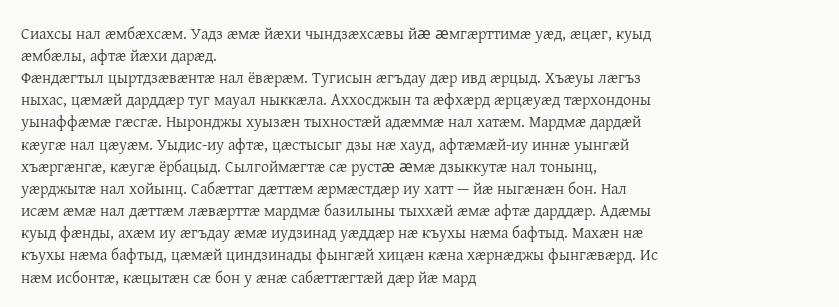Сиахсы нал æмбæхсæм. Уадз æмæ йæхи чындзæхсæвы йæ æмгæрттимæ уæд, æцæг, куыд æмбæлы, афтæ йæхи дарæд.
Фæндæгтыл цыртдзæвæнтæ нал ёвæрæм. Тугисын æгъдау дæр ивд æрцыд. Хъæуы лæгъз ныхас, цæмæй дарддæр туг мауал ныккæла. Аххосджын та æфхæрд æрцæуæд тæрхондоны уынаффæмæ гæсгæ. Ныронджы хуызæн тыхностæй адæммæ нал хатæм. Мардмæ дардæй кæугæ нал цæуæм. Уыдис-иу афтæ, цæстысыг дзы нæ хауд, афтæмæй-иу иннæ уынгæй хъæргæнгæ, кæугæ ёрбацыд. Сылгоймæгтæ сæ рустæ æмæ дзыккутæ нал тонынц, уæрджытæ нал хойынц. Сабæттаг дæттæм æрмæстдæр иу хатт — йæ ныгæнæн бон. Нал исæм æмæ нал дæттæм лæвæрттæ мардмæ базилыны тыххæй æмæ афтæ дарддæр. Адæмы куыд фæнды, ахæм иу æгъдау æмæ иудзинад уæддæр нæ къухы нæма бафтыд. Махæн нæ къухы нæма бафтыд, цæмæй циндзинады фынгæй хицæн кæна хæрнæджы фынгæвæрд. Ис нæм исбонтæ, кæцытæн сæ бон у æнæ сабæттæгтæй дæр йæ мард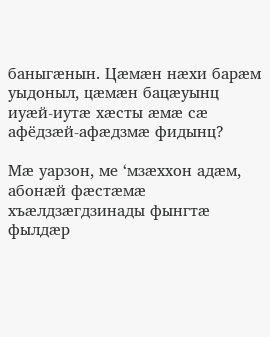баныгæнын. Цæмæн нæхи барæм уыдоныл, цæмæн бацæуынц иуæй-иутæ хæсты æмæ сæ афёдзæй-афæдзмæ фидынц?

Мæ уарзон, ме ‘мзæххон адæм, абонæй фæстæмæ хъæлдзæгдзинады фынгтæ фылдæр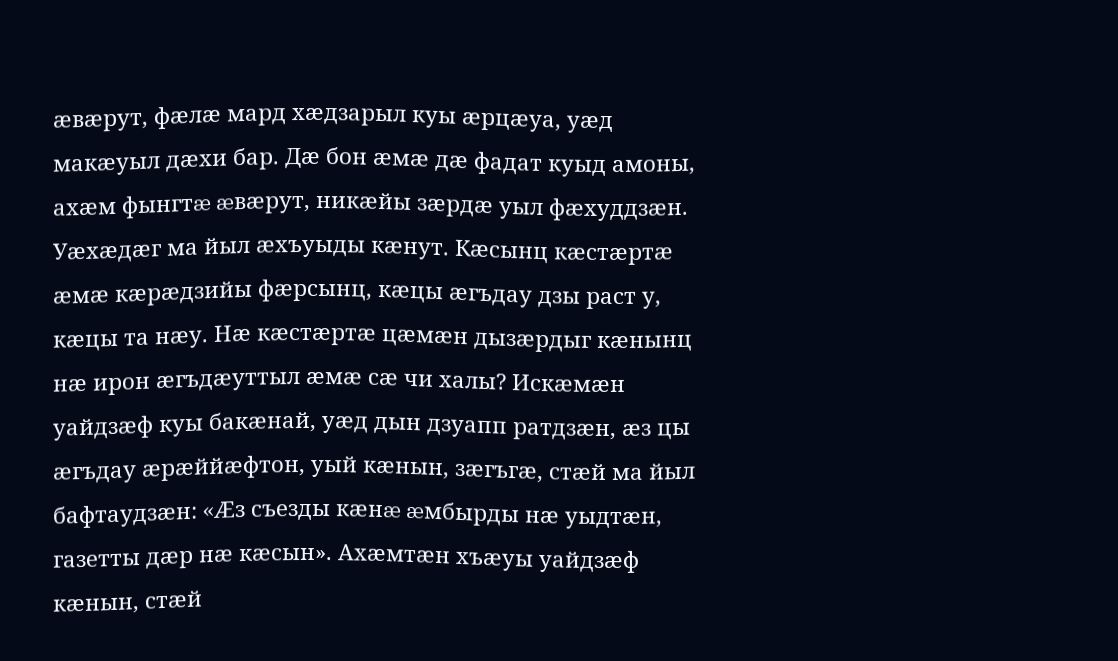æвæрут, фæлæ мард хæдзарыл куы æрцæуа, уæд макæуыл дæхи бар. Дæ бон æмæ дæ фадат куыд амоны, ахæм фынгтæ æвæрут, никæйы зæрдæ уыл фæхуддзæн.
Уæхæдæг ма йыл æхъуыды кæнут. Кæсынц кæстæртæ æмæ кæрæдзийы фæрсынц, кæцы æгъдау дзы раст у, кæцы та нæу. Нæ кæстæртæ цæмæн дызæрдыг кæнынц нæ ирон æгъдæуттыл æмæ сæ чи халы? Искæмæн уайдзæф куы бакæнай, уæд дын дзуапп ратдзæн, æз цы æгъдау æрæййæфтон, уый кæнын, зæгъгæ, стæй ма йыл бафтаудзæн: «Æз съезды кæнæ æмбырды нæ уыдтæн, газетты дæр нæ кæсын». Ахæмтæн хъæуы уайдзæф кæнын, стæй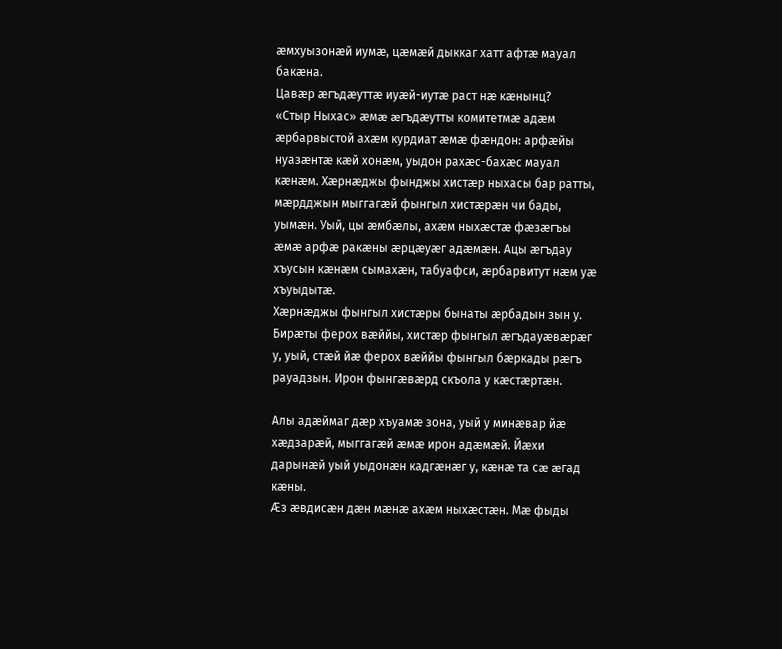æмхуызонæй иумæ, цæмæй дыккаг хатт афтæ мауал бакæна.
Цавæр æгъдæуттæ иуæй-иутæ раст нæ кæнынц?
«Стыр Ныхас» æмæ æгъдæутты комитетмæ адæм æрбарвыстой ахæм курдиат æмæ фæндон: арфæйы нуазæнтæ кæй хонæм, уыдон рахæс-бахæс мауал кæнæм. Хæрнæджы фынджы хистæр ныхасы бар ратты, мæрдджын мыггагæй фынгыл хистæрæн чи бады, уымæн. Уый, цы æмбæлы, ахæм ныхæстæ фæзæгъы æмæ арфæ ракæны æрцæуæг адæмæн. Ацы æгъдау хъусын кæнæм сымахæн, табуафси, æрбарвитут нæм уæ хъуыдытæ.
Хæрнæджы фынгыл хистæры бынаты æрбадын зын у. Бирæты ферох вæййы, хистæр фынгыл æгъдауæвæрæг у, уый, стæй йæ ферох вæййы фынгыл бæркады рæгъ рауадзын. Ирон фынгæвæрд скъола у кæстæртæн.

Алы адæймаг дæр хъуамæ зона, уый у минæвар йæ хæдзарæй, мыггагæй æмæ ирон адæмæй. Йæхи дарынæй уый уыдонæн кадгæнæг у, кæнæ та сæ æгад кæны.
Æз æвдисæн дæн мæнæ ахæм ныхæстæн. Мæ фыды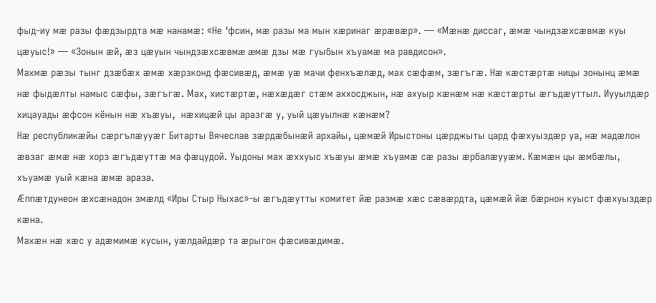фыд-иу мæ разы фæдзырдта мæ нанамæ: «Не ‘фсин, мæ разы ма мын хæринаг æрæвæр». — «Мæнæ диссаг, æмæ чындзæхсæвмæ куы цæуыс!» — «Зонын æй, æз цæуын чындзæхсæвмæ æмæ дзы мæ гуыбын хъуамæ ма равдисон».
Махмæ рæзы тынг дзæбæх æмæ хæрзконд фæсивæд, æмæ уæ мачи фенхъæлæд, мах сæфæм, зæгъгæ. Нæ кæстæртæ ницы зонынц æмæ нæ фыдæлты намыс сæфы, зæгъгæ. Мах, хистæртæ, нæхæдæг стæм аххосджын, нæ ахуыр кæнæм нæ кæстæрты æгъдæуттыл. Иууылдæр хицауады æфсон кёнын нæ хъæуы,  нæхицæй цы аразгæ у, уый цæуылнæ кæнæм?
Нæ республикæйы сæргълæууæг Битарты Вячеслав зæрдæбынæй архайы, цæмæй Ирыстоны цæрджыты цард фæхуыздæр уа, нæ мадæлон æвзаг æмæ нæ хорз æгъдæуттæ ма фæцудой. Уыдоны мах æххуыс хъæуы æмæ хъуамæ сæ разы æрбалæууæм. Кæмæн цы æмбæлы, хъуамæ уый кæна æмæ араза.
Æппæтдунеон æхсæнадон змæлд «Иры Стыр Ныхас»-ы æгъдæутты комитет йæ размæ хæс сæвæрдта, цæмæй йæ бæрнон куыст фæхуыздæр кæна.
Махæн нæ хæс у адæмимæ кусын, уæлдайдæр та æрыгон фæсивæдимæ.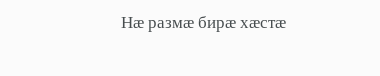Нæ размæ бирæ хæстæ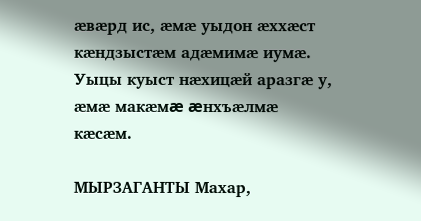æвæрд ис, æмæ уыдон æххæст кæндзыстæм адæмимæ иумæ. Уыцы куыст нæхицæй аразгæ у, æмæ макæмæ æнхъæлмæ кæсæм.

МЫРЗАГАНТЫ Махар,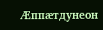Æппæтдунеон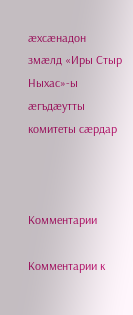æхсæнадон
змæлд «Иры Стыр Ныхас»-ы
æгъдæутты комитеты сæрдар



Комментарии

Комментарии к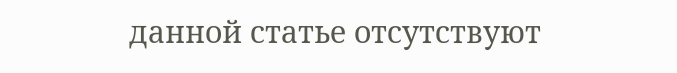данной статье отсутствуют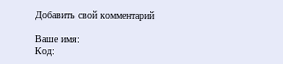Добавить свой комментарий

Ваше имя:
Код: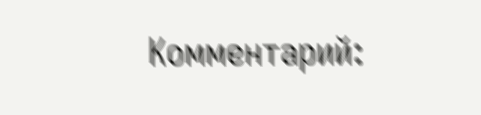Комментарий: